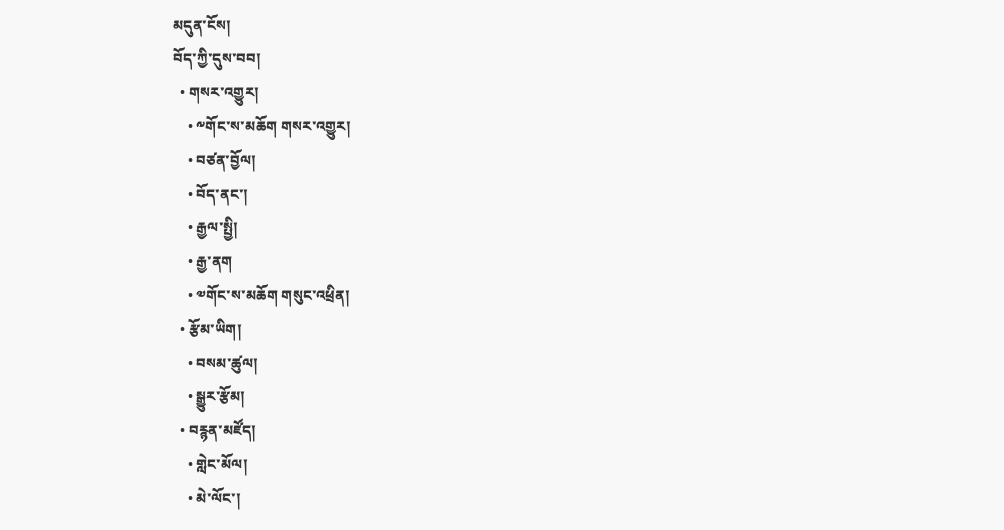མདུན་ངོས།
བོད་ཀྱི་དུས་བབ།
  • གསར་འགྱུར།
    • ༸གོང་ས་མཆོག གསར་འགྱུར།
    • བཙན་བྱོལ།
    • བོད་ནང་།
    • རྒྱལ་སྤྱི།
    • རྒྱ་ནག
    • ༧གོང་ས་མཆོག གསུང་འཕྲིན།
  • རྩོམ་ཡིག།
    • བསམ་ཚུལ།
    • སྒྱུར་རྩོམ།
  • བརྙན་མཛོད།
    • གླེང་མོལ།
    • མེ་ལོང་།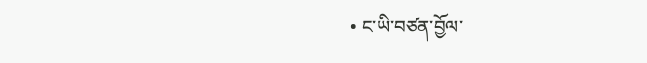• ང་ཡི་བཙན་བྱོལ་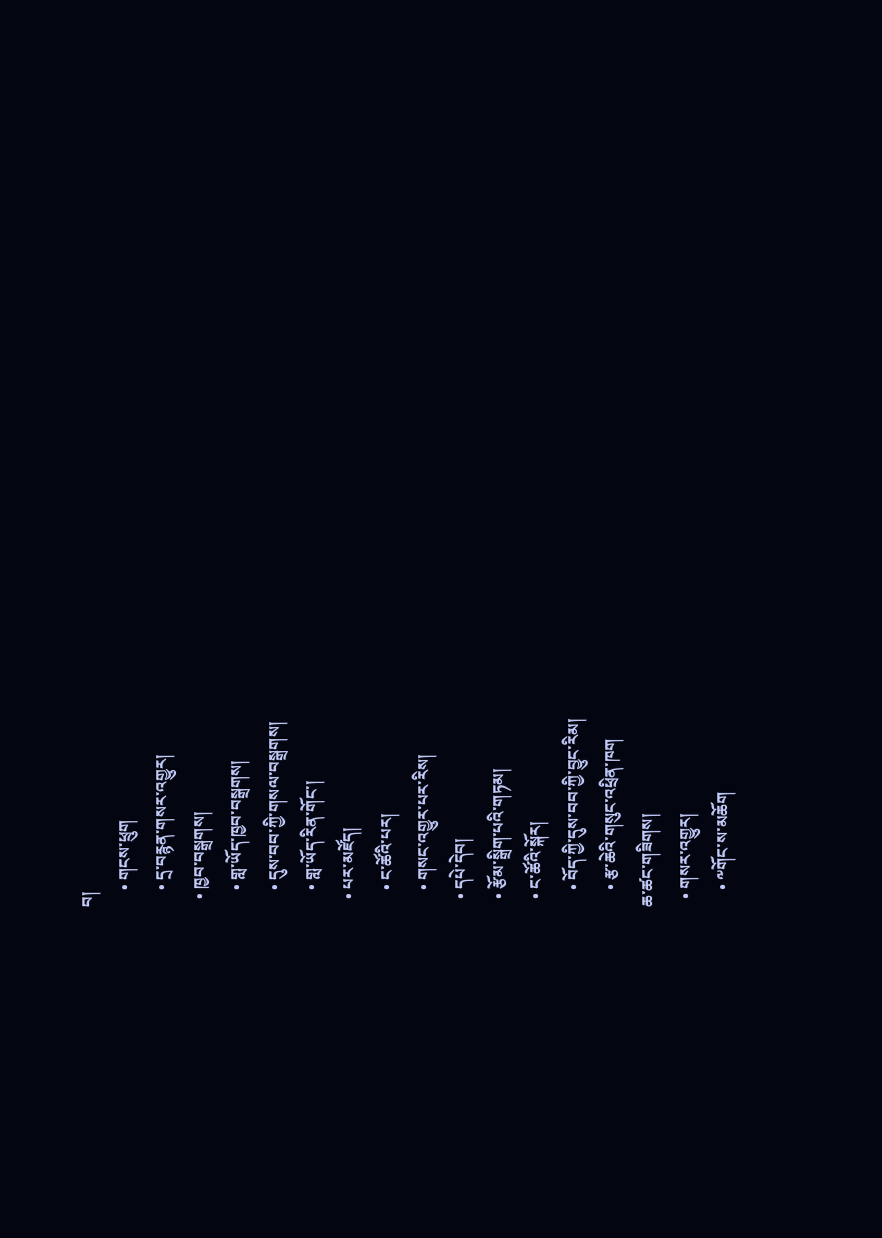བ།
    • གངས་ཕྲུག
    • དྲ་བརྙན་གསར་འགྱུར།
  • ཁྱབ་བསྒྲགས།
    • གླ་ཡོད་ཁྱབ་བསྒྲགས།
    • དུས་བབ་ཀྱི་གསལ་བསྒྲགས།
    • གླ་ཡོད་རིན་གོང་།
  • པར་མཛོད།
    • ང་ཚོའི་པར།
    • གསང་འགྱུར་པར་རིས།
  • དཔེ་དེབ།
  • རྩོམ་སྒྲིག་པའི་གཏམ།
  • ང་ཚོའི་སྐོར།
    • བོད་ཀྱི་དུས་བབ་ཀྱི་བྱུང་རིམ།
    • རྩ་ཆེའི་གསུང་འཕྲིན་ཁག
ཆ་ཚང་གཟིགས།
  • གསར་འགྱུར།
    • ༸གོང་ས་མཆོག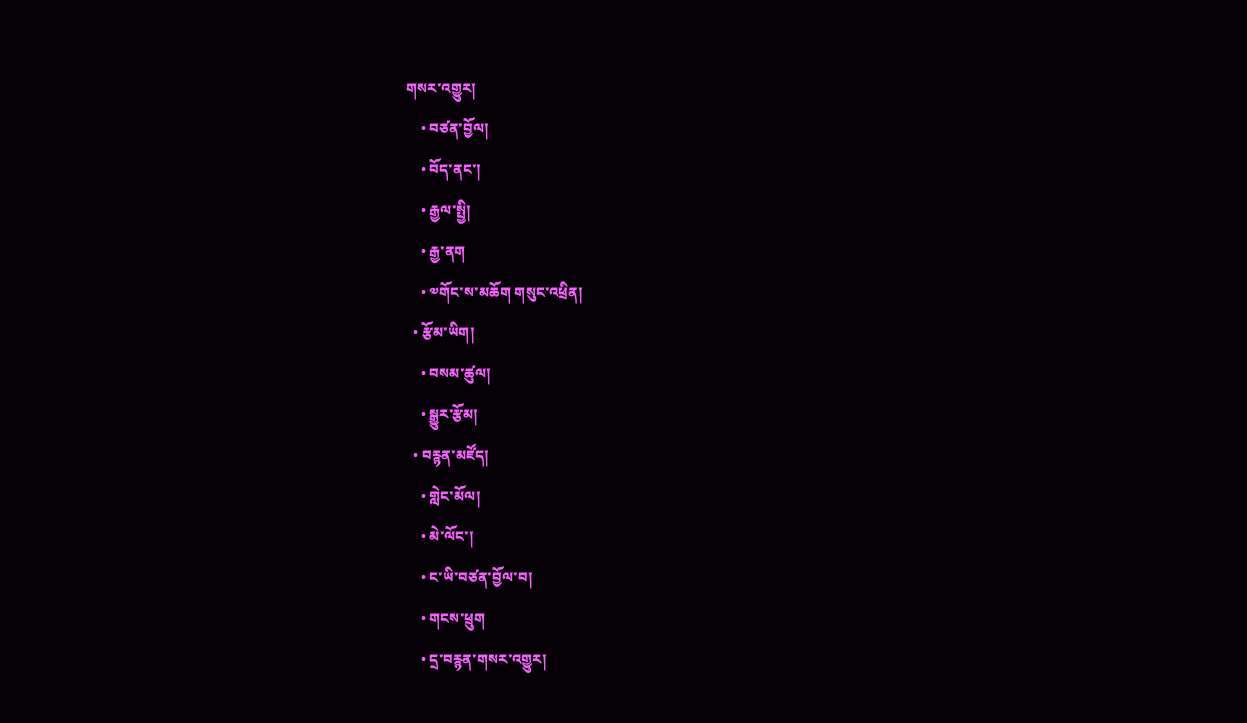གསར་འགྱུར།
    • བཙན་བྱོལ།
    • བོད་ནང་།
    • རྒྱལ་སྤྱི།
    • རྒྱ་ནག
    • ༧གོང་ས་མཆོག གསུང་འཕྲིན།
  • རྩོམ་ཡིག།
    • བསམ་ཚུལ།
    • སྒྱུར་རྩོམ།
  • བརྙན་མཛོད།
    • གླེང་མོལ།
    • མེ་ལོང་།
    • ང་ཡི་བཙན་བྱོལ་བ།
    • གངས་ཕྲུག
    • དྲ་བརྙན་གསར་འགྱུར།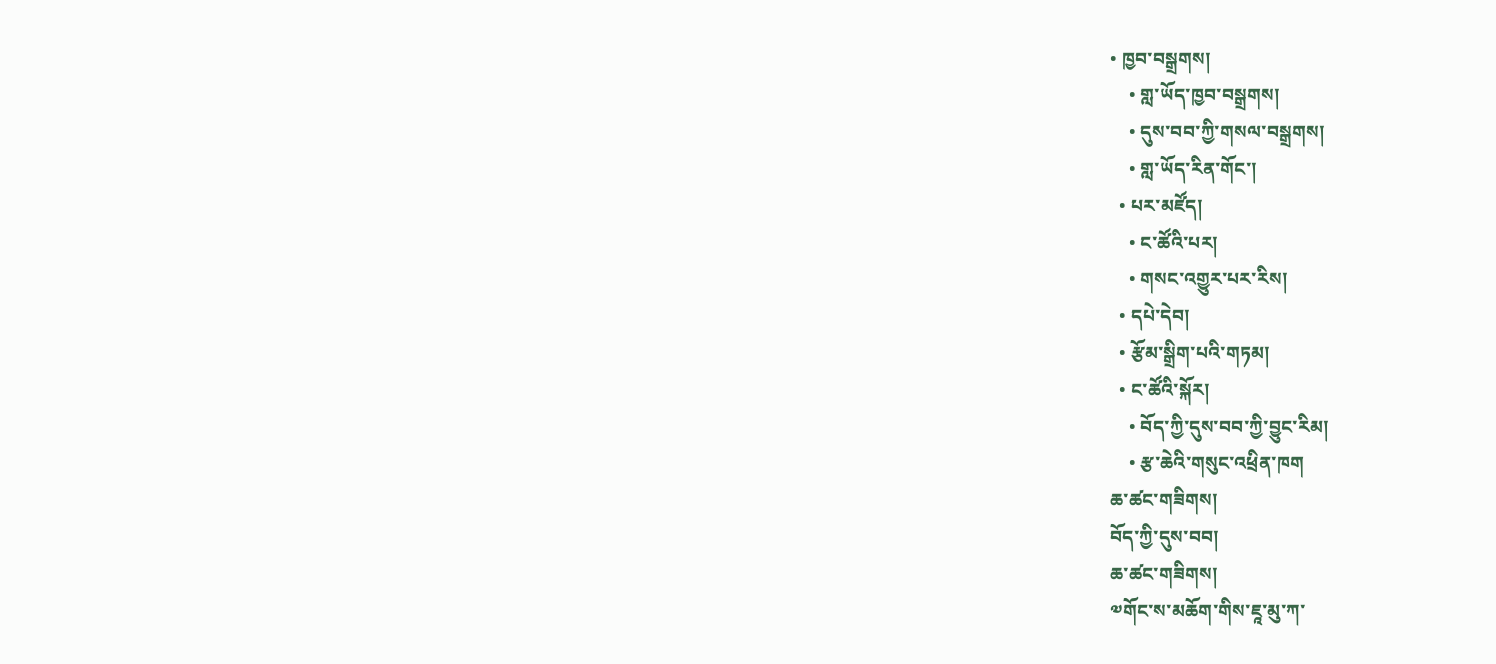• ཁྱབ་བསྒྲགས།
    • གླ་ཡོད་ཁྱབ་བསྒྲགས།
    • དུས་བབ་ཀྱི་གསལ་བསྒྲགས།
    • གླ་ཡོད་རིན་གོང་།
  • པར་མཛོད།
    • ང་ཚོའི་པར།
    • གསང་འགྱུར་པར་རིས།
  • དཔེ་དེབ།
  • རྩོམ་སྒྲིག་པའི་གཏམ།
  • ང་ཚོའི་སྐོར།
    • བོད་ཀྱི་དུས་བབ་ཀྱི་བྱུང་རིམ།
    • རྩ་ཆེའི་གསུང་འཕྲིན་ཁག
ཆ་ཚང་གཟིགས།
བོད་ཀྱི་དུས་བབ།
ཆ་ཚང་གཟིགས།
༧གོང་ས་མཆོག་གིས་ཇཱ་མུ་ཀ་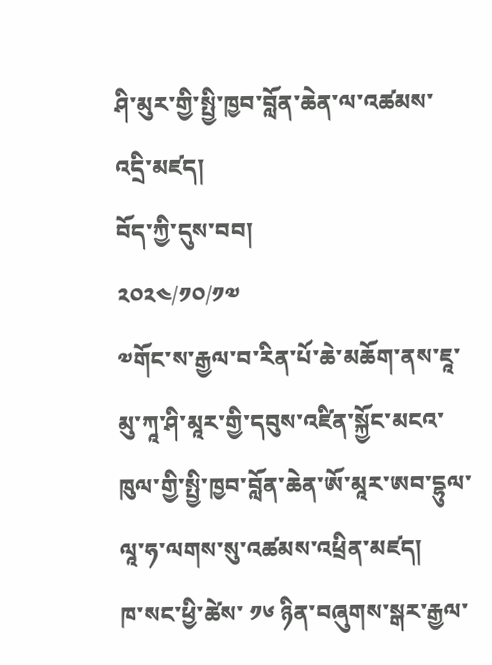ཤི་མུར་གྱི་སྤྱི་ཁྱབ་བློན་ཆེན་ལ་འཚམས་འདྲི་མཛད།
བོད་ཀྱི་དུས་བབ།
༢༠༢༤/༡༠/༡༧
༧གོང་ས་རྒྱལ་བ་རིན་པོ་ཆེ་མཆོག་ནས་ཇཱ་མུ་ཀཱ་ཤི་མཱར་གྱི་དབུས་འཛིན་སྐྱོང་མངའ་ཁུལ་གྱི་སྤྱི་ཁྱབ་བློན་ཆེན་ཨོ་མཱར་ཨབ་དྷུལ་ལཱ་ཧ་ལགས་སུ་འཚམས་འཕྲིན་མཛད།
ཁ་སང་ཕྱི་ཚེས་ ༡༦ ཉིན་བཞུགས་སྒར་རྒྱལ་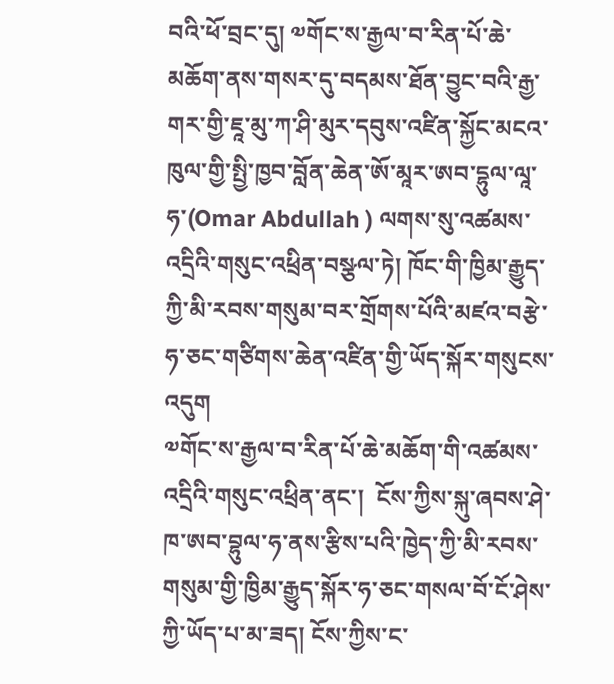བའི་ཕོ་བྲང་དུ། ༧གོང་ས་རྒྱལ་བ་རིན་པོ་ཆེ་མཆོག་ནས་གསར་དུ་བདམས་ཐོན་བྱུང་བའི་རྒྱ་གར་གྱི་ཇཱ་མུ་ཀ་ཤི་མུར་དབུས་འཛིན་སྐྱོང་མངའ་ཁུལ་གྱི་སྤྱི་ཁྱབ་བློན་ཆེན་ཨོ་མཱར་ཨབ་དྷུལ་ལཱ་ཧ་(Omar Abdullah ) ལགས་སུ་འཚམས་འདྲིའི་གསུང་འཕྲིན་བསྩལ་ཏེ། ཁོང་གི་ཁྱིམ་རྒྱུད་ཀྱི་མི་རབས་གསུམ་བར་གྲོགས་པོའི་མཛའ་བརྩེ་ཧ་ཅང་གཙིགས་ཆེན་འཛིན་གྱི་ཡོད་སྐོར་གསུངས་འདུག
༧གོང་ས་རྒྱལ་བ་རིན་པོ་ཆེ་མཆོག་གི་འཚམས་འདྲིའི་གསུང་འཕྲིན་ནང་།  ངོས་ཀྱིས་སྐུ་ཞབས་ཤེ་ཁ་ཨབ་བྷུལ་ཧ་ནས་རྩིས་པའི་ཁྱེད་ཀྱི་མི་རབས་གསུམ་གྱི་ཁྱིམ་རྒྱུད་སྐོར་ཧ་ཅང་གསལ་བོ་ངོ་ཤེས་ཀྱི་ཡོད་པ་མ་ཟད། ངོས་ཀྱིས་ང་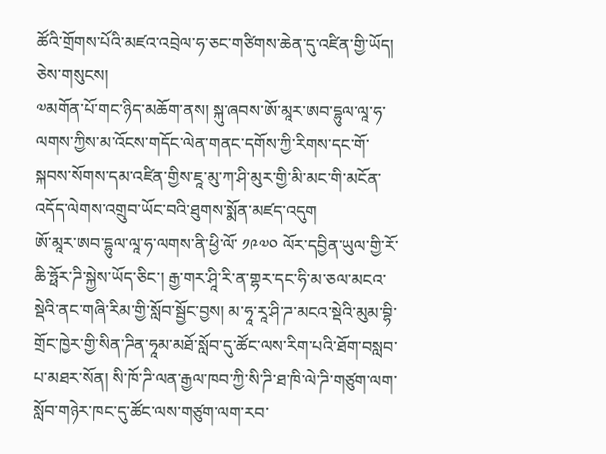ཚོའི་གྲོགས་པོའི་མཛའ་འབྲེལ་ཧ་ཅང་གཙིགས་ཆེན་དུ་འཛིན་གྱི་ཡོད། ཅེས་གསུངས།
༧མགོན་པོ་གང་ཉིད་མཆོག་ནས། སྐུ་ཞབས་ཨོ་མཱར་ཨབ་དྷུལ་ལཱ་ཧ་ལགས་ཀྱིས་མ་འོངས་གདོང་ལེན་གནང་དགོས་ཀྱི་རིགས་དང་གོ་སྐབས་སོགས་དམ་འཛིན་གྱིས་ཇཱ་མུ་ཀ་ཤི་མུར་གྱི་མི་མང་གི་མངོན་འདོད་ལེགས་འགྲུབ་ཡོང་བའི་ཐུགས་སྨོན་མཛད་འདུག
ཨོ་མཱར་ཨབ་དྷུལ་ལཱ་ཧ་ལགས་ནི་ཕྱི་ལོ་ ༡༩༧༠ ལོར་དབྱིན་ཡུལ་གྱི་རོ་ཆི་ཧྥོར་ཌི་སྐྱེས་ཡོད་ཅིང་། རྒྱ་གར་ཤཱི་རི་ན་གྷར་དང་ཧི་མ་ཅལ་མངའ་སྡེའི་ནང་གཞི་རིམ་གྱི་སློབ་སྦྱོང་བྱས། མ་ཧཱ་རཱ་ཤི་ཌ་མངའ་སྡེའི་མུམ་བྷི་གྲོང་ཁྱེར་གྱི་སིན་ཌིན་ཧཱམ་མཐོ་སློབ་དུ་ཚོང་ལས་རིག་པའི་ཐོག་བསླབ་པ་མཐར་སོན། སི་ཁོ་ཌི་ལན་རྒྱལ་ཁབ་ཀྱི་སི་ཌི་ཐ་ཁི་ལེ་ཌི་གཙུག་ལག་སློབ་གཉེར་ཁང་དུ་ཚོང་ལས་གཙུག་ལག་རབ་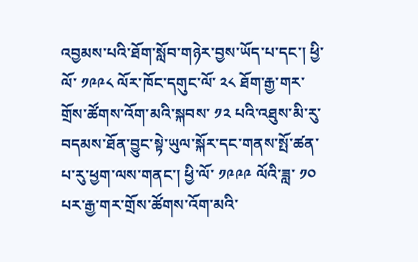འབྱམས་པའི་ཐོག་སློབ་གཉེར་བྱས་ཡོད་པ་དང་། ཕྱི་ལོ་ ༡༩༩༨ ལོར་ཁོང་དགུང་ལོ་ ༢༨ ཐོག་རྒྱ་གར་གྲོས་ཚོགས་འོག་མའི་སྐབས་ ༡༢ པའི་འཐུས་མི་རུ་བདམས་ཐོན་བྱུང་སྟེ་ཡུལ་སྐོར་དང་གནས་སྤོ་ཚན་པ་རུ་ཕྱག་ལས་གནང་། ཕྱི་ལོ་ ༡༩༩༩ ལོའི་ཟླ་ ༡༠ པར་རྒྱ་གར་གྲོས་ཚོགས་འོག་མའི་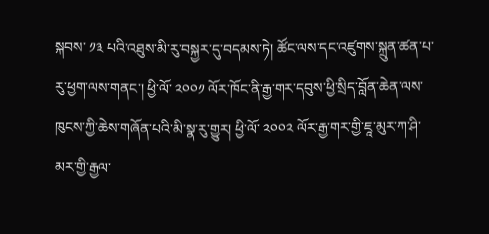སྐབས་ ༡༣ པའི་འཐུས་མི་རུ་བསྐྱར་དུ་བདམས་ཏེ། ཚོང་ལས་དང་འཛུགས་སྐྲུན་ཚན་པ་རུ་ཕྱག་ལས་གནང་། ཕྱི་ལོ་ ༢༠༠༡ ལོར་ཁོང་ནི་རྒྱ་གར་དབུས་ཕྱི་སྲིད་བློན་ཆེན་ལས་ཁུངས་ཀྱི་ཆེས་གཞོན་པའི་མི་སྣ་རུ་གྱུར། ཕྱི་ལོ་ ༢༠༠༢ ལོར་རྒྱ་གར་གྱི་ཇཱ་མུར་ཀ་ཤི་མར་གྱི་རྒྱལ་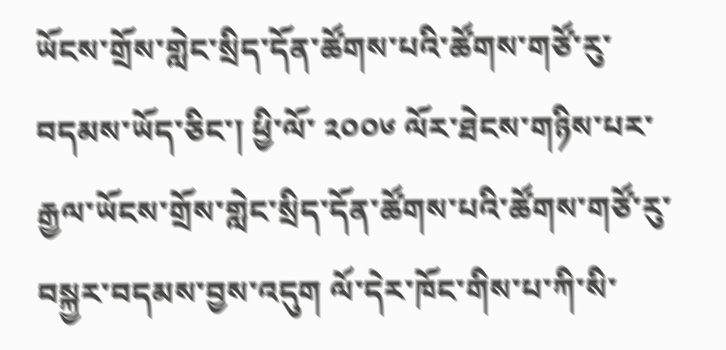ཡོངས་གྲོས་གླེང་སྲིད་དོན་ཚོགས་པའི་ཚོགས་གཙོ་རུ་བདམས་ཡོད་ཅིང་། ཕྱི་ལོ་ ༢༠༠༦ ལོར་ཐེངས་གཉིས་པར་རྒྱལ་ཡོངས་གྲོས་གླེང་སྲིད་དོན་ཚོགས་པའི་ཚོགས་གཙོ་རུ་བསྐྱར་བདམས་བྱས་འདུག ལོ་དེར་ཁོང་གིས་པ་ཀི་སི་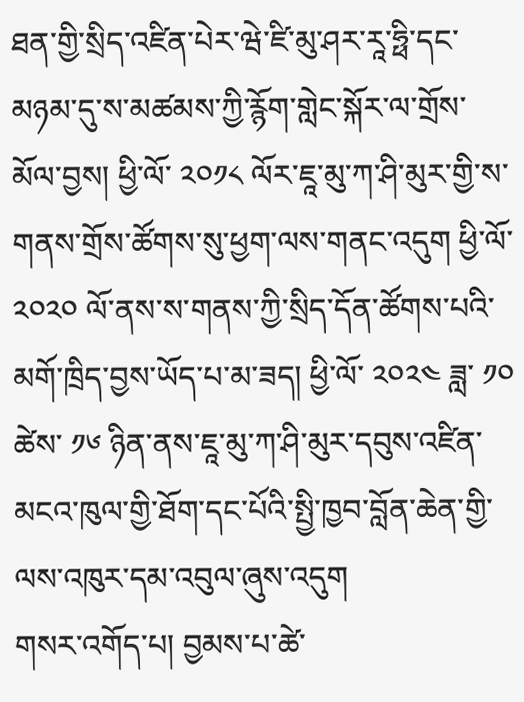ཐན་གྱི་སྲིད་འཛིན་པེར་ཝེ་ཛི་མུ་ཤར་རཱ་ཧྥི་དང་མཉམ་དུ་ས་མཚམས་ཀྱི་རྙོག་གླེང་སྐོར་ལ་གྲོས་མོལ་བྱས། ཕྱི་ལོ་ ༢༠༡༨ ལོར་ཇཱ་མུ་ཀ་ཤི་མུར་གྱི་ས་གནས་གྲོས་ཚོགས་སུ་ཕྱག་ལས་གནང་འདུག ཕྱི་ལོ་ ༢༠༢༠ ལོ་ནས་ས་གནས་ཀྱི་སྲིད་དོན་ཚོགས་པའི་མགོ་ཁྲིད་བྱས་ཡོད་པ་མ་ཟད། ཕྱི་ལོ་ ༢༠༢༤ ཟླ་ ༡༠ ཚེས་ ༡༦ ཉིན་ནས་ཇཱ་མུ་ཀ་ཤི་མུར་དབུས་འཛིན་མངའ་ཁུལ་གྱི་ཐོག་དང་པོའི་སྤྱི་ཁྱབ་བློན་ཆེན་གྱི་ལས་འཁུར་དམ་འབུལ་ཞུས་འདུག
གསར་འགོད་པ། བྱམས་པ་ཚེ་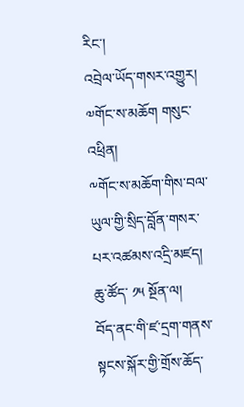རིང་།
འབྲེལ་ཡོད་གསར་འགྱུར།
༧གོང་ས་མཆོག གསུང་འཕྲིན།
༸གོང་ས་མཆོག་གིས་བལ་ཡུལ་གྱི་སྲིད་བློན་གསར་པར་འཚམས་འདྲི་མཛད།
ཆུ་ཚོད་ ༡༥ སྔོན་ལ།
བོད་ནང་གི་ཛ་དྲག་གནས་སྟངས་སྐོར་གྱི་གྲོས་ཆོད་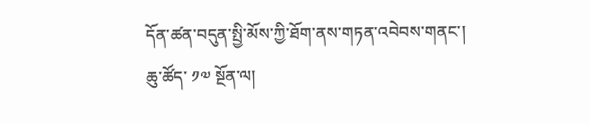དོན་ཚན་བདུན་སྤྱི་མོས་ཀྱི་ཐོག་ནས་གཏན་འབེབས་གནང་།
ཆུ་ཚོད་ ༡༧ སྔོན་ལ།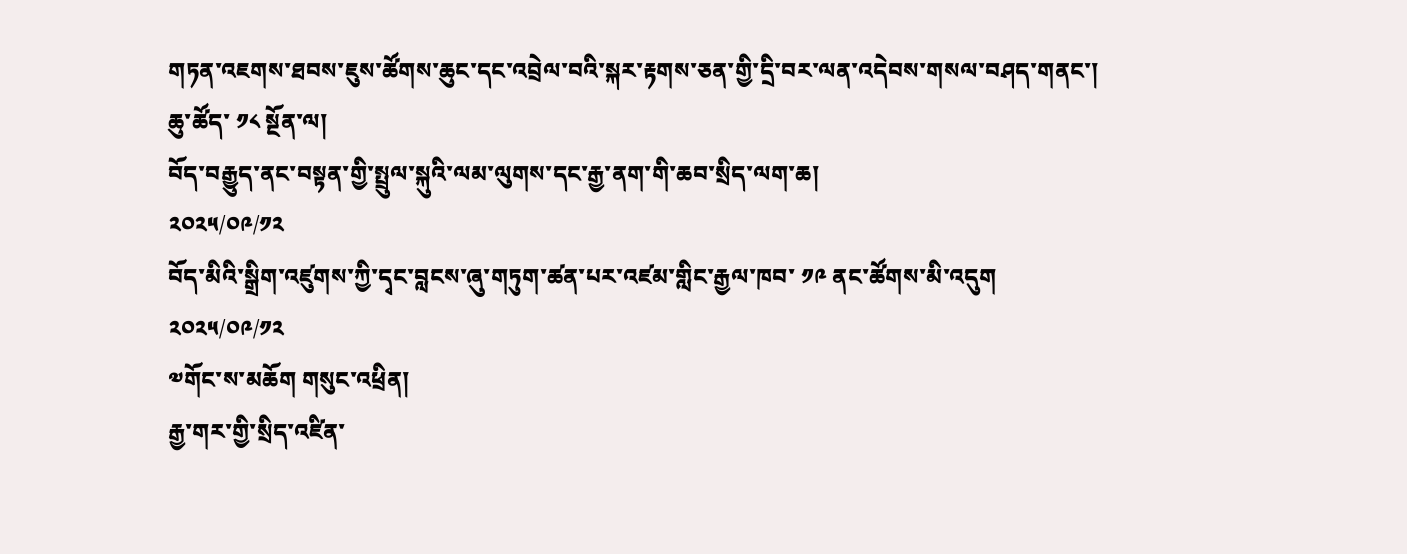གཏན་འཇགས་ཐབས་ཇུས་ཚོགས་ཆུང་དང་འབྲེལ་བའི་སྐར་རྟགས་ཅན་གྱི་དྲི་བར་ལན་འདེབས་གསལ་བཤད་གནང་།
ཆུ་ཚོད་ ༡༨ སྔོན་ལ།
བོད་བརྒྱུད་ནང་བསྟན་གྱི་སྤྲུལ་སྐུའི་ལམ་ལུགས་དང་རྒྱ་ནག་གི་ཆབ་སྲིད་ལག་ཆ།
༢༠༢༥/༠༩/༡༢
བོད་མིའི་སྒྲིག་འཛུགས་ཀྱི་དྭང་བླངས་ཞུ་གཏུག་ཚན་པར་འཛམ་གླིང་རྒྱལ་ཁབ་ ༡༩ ནང་ཚོགས་མི་འདུག
༢༠༢༥/༠༩/༡༢
༧གོང་ས་མཆོག གསུང་འཕྲིན།
རྒྱ་གར་གྱི་སྲིད་འཛིན་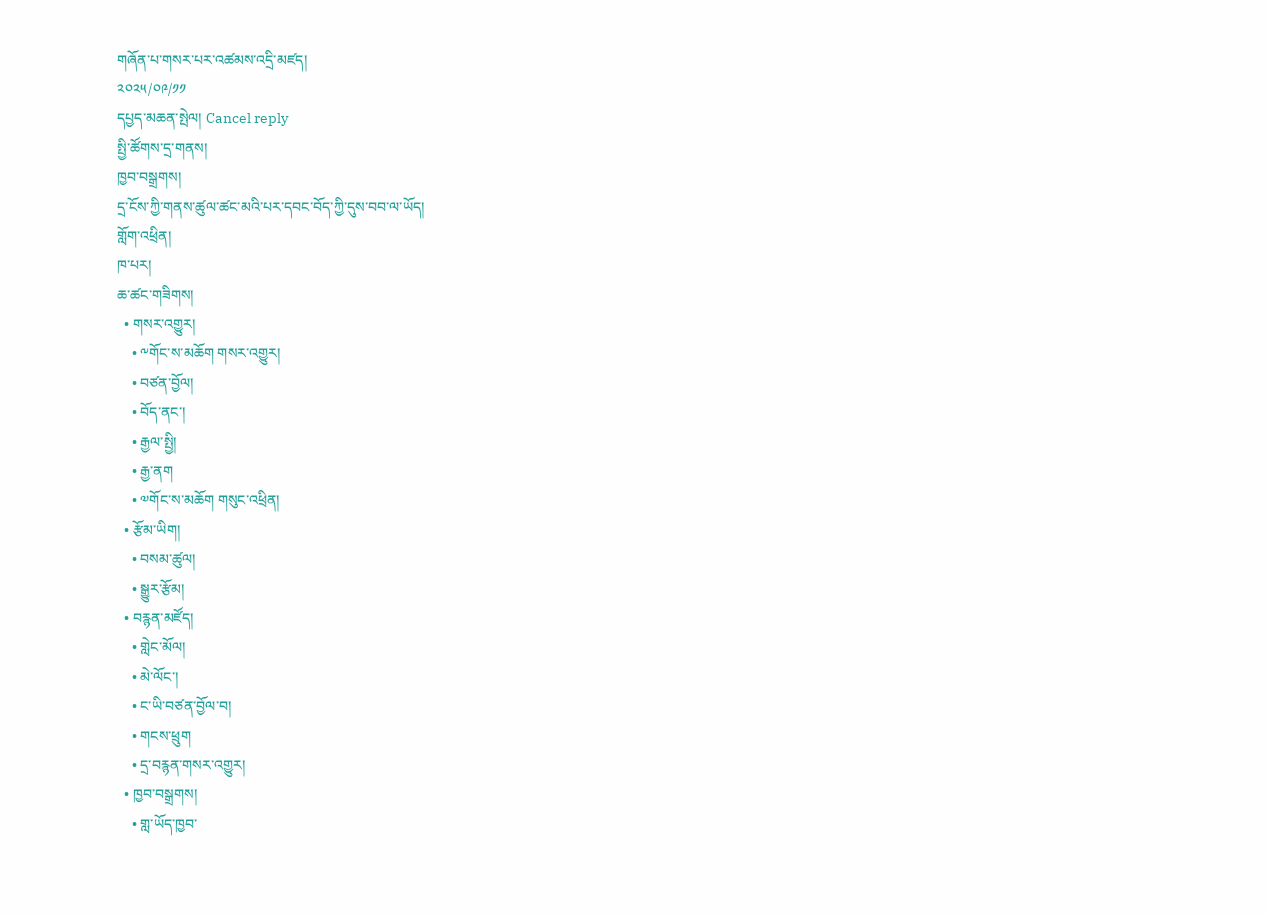གཞོན་པ་གསར་པར་འཚམས་འདྲི་མཛད།
༢༠༢༥/༠༩/༡༡
དཔྱད་མཆན་སྤེལ། Cancel reply
སྤྱི་ཚོགས་དྲ་གནས།
ཁྱབ་བསྒྲགས།
དྲ་ངོས་ཀྱི་གནས་ཚུལ་ཚང་མའི་པར་དབང་བོད་ཀྱི་དུས་བབ་ལ་ཡོད།
གློག་འཕྲིན།
ཁ་པར།
ཆ་ཚང་གཟིགས།
  • གསར་འགྱུར།
    • ༸གོང་ས་མཆོག གསར་འགྱུར།
    • བཙན་བྱོལ།
    • བོད་ནང་།
    • རྒྱལ་སྤྱི།
    • རྒྱ་ནག
    • ༧གོང་ས་མཆོག གསུང་འཕྲིན།
  • རྩོམ་ཡིག།
    • བསམ་ཚུལ།
    • སྒྱུར་རྩོམ།
  • བརྙན་མཛོད།
    • གླེང་མོལ།
    • མེ་ལོང་།
    • ང་ཡི་བཙན་བྱོལ་བ།
    • གངས་ཕྲུག
    • དྲ་བརྙན་གསར་འགྱུར།
  • ཁྱབ་བསྒྲགས།
    • གླ་ཡོད་ཁྱབ་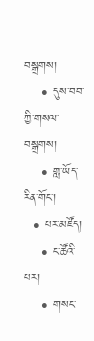བསྒྲགས།
    • དུས་བབ་ཀྱི་གསལ་བསྒྲགས།
    • གླ་ཡོད་རིན་གོང་།
  • པར་མཛོད།
    • ང་ཚོའི་པར།
    • གསང་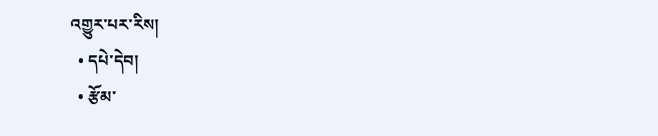འགྱུར་པར་རིས།
  • དཔེ་དེབ།
  • རྩོམ་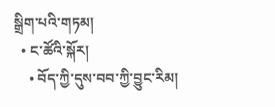སྒྲིག་པའི་གཏམ།
  • ང་ཚོའི་སྐོར།
    • བོད་ཀྱི་དུས་བབ་ཀྱི་བྱུང་རིམ།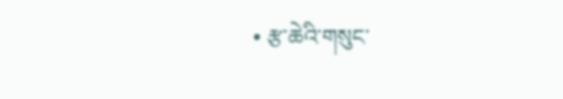• རྩ་ཆེའི་གསུང་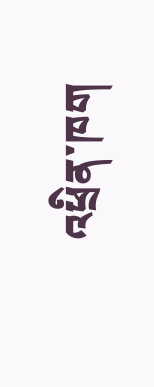འཕྲིན་ཁག